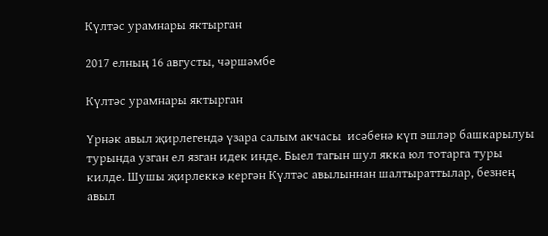Күлтәс урамнары яктырган

2017 елның 16 августы, чәршәмбе

Күлтәс урамнары яктырган

Үрнәк авыл җирлегендә үзара салым акчасы  исәбенә күп эшләр башкарылуы турында узган ел язган идек инде. Быел тагын шул якка юл тотарга туры килде. Шушы җирлеккә кергән Күлтәс авылыннан шалтыраттылар, безнең авыл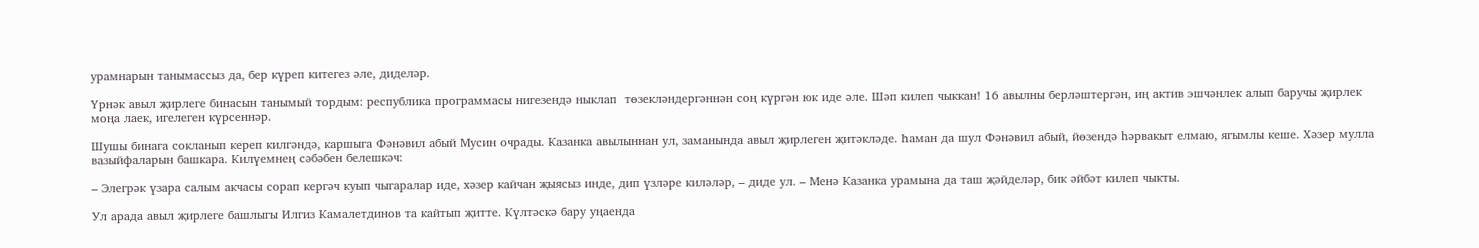урамнарын танымассыз да, бер күреп китегез әле, диделәр.

Үрнәк авыл җирлеге бинасын танымый тордым: республика программасы нигезендә ныклап  төзекләндергәннән соң күргән юк иде әле. Шәп килеп чыккан! 16 авылны берләштергән, иң актив эшчәнлек алып баручы җирлек моңа лаек, игелеген күрсеннәр.

Шушы бинага сокланып кереп килгәндә, каршыга Фәнәвил абый Мусин очрады. Казанка авылыннан ул, заманында авыл җирлеген җитәкләде. Һаман да шул Фәнәвил абый, йөзендә һәрвакыт елмаю, ягымлы кеше. Хәзер мулла вазыйфаларын башкара. Килүемнең сәбәбен белешкәч:

– Элегрәк үзара салым акчасы сорап кергәч куып чыгаралар иде, хәзер кайчан җыясыз инде, дип үзләре киләләр, – диде ул. – Менә Казанка урамына да таш җәйделәр, бик әйбәт килеп чыкты.

Ул арада авыл җирлеге башлыгы Илгиз Камалетдинов та кайтып җитте. Күлтәскә бару уңаенда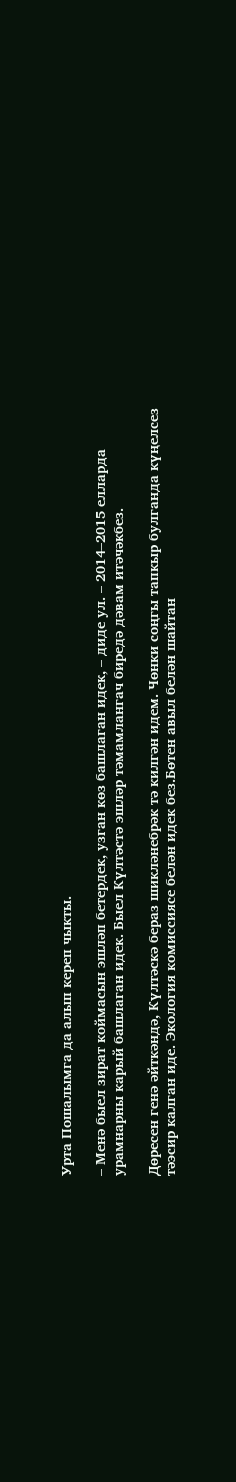Урта Пошалымга да алып кереп чыкты.

– Менә быел зират коймасын эшләп бетердек, узган көз башлаган идек, – диде ул. – 2014–2015 елларда урамнарны карый башлаган идек. Быел Күлтәстә эшләр тәмамлангач биредә дәвам итәчәкбез.

Дөресен генә әйткәндә, Күлтәскә бераз шикләнебрәк тә килгән идем. Чөнки соңгы тапкыр булганда күңелсез тәэсир калган иде. Экология комиссиясе белән идек без.Бөтен авыл белән шайтан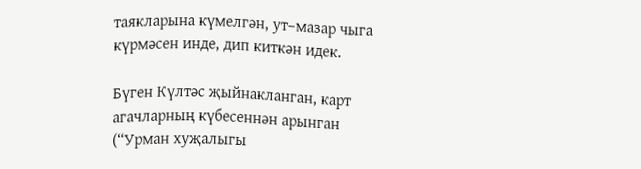таякларына күмелгән, ут–мазар чыга күрмәсен инде, дип киткән идек.

Бүген Күлтәс җыйнакланган, карт агачларның күбесеннән арынган (“Урман хуҗалыгы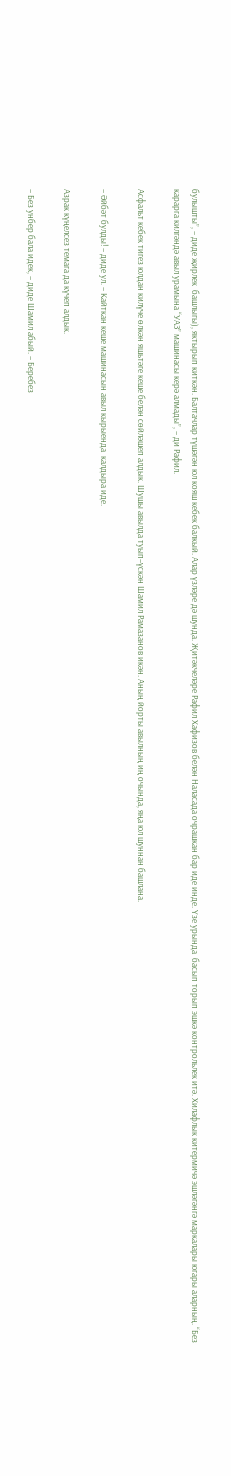булышты”, – диде җирлек  башлыгы), яктырып киткән. Балтачлар түшәгән юл кояш кебек балкый. Алар үзләре дә шунда. Җитәкчеләре Рафил Хафизов белән Наласада очрашкан бар иде инде. Үзе урында  басып торып эшкә контрольлек итә. Хилафлык китермичә эшләгәнгә маркалары югары аларның. “Без карарга килгәндә авыл урамына “УАЗ” машинасы керә алмады”, – ди Рафил.

Асфальт кебек тигез юлдан килүче өлкән яшьтәге кеше белән сөйләшеп алдык. Шушы авылда туып–үскән Шамил Рамазанов икән. Аның йорты авылның иң очында, яңа юл шуннан башлана.

– Әйбәт булды! – диде ул. – Кайткан кеше машинасын авыл кырыенда  калдыра иде.

Азрак күңелсез темага да күчеп алдык.

– Без унбер бала идек, – диде Шамил абый. – Беребез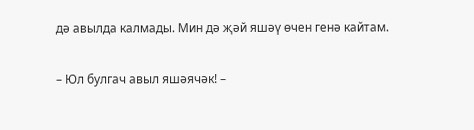дә авылда калмады. Мин дә җәй яшәү өчен генә кайтам.

– Юл булгач авыл яшәячәк! –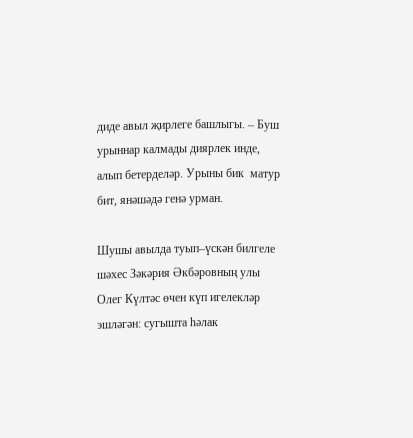диде авыл җирлеге башлыгы. – Буш урыннар калмады диярлек инде, алып бетерделәр. Урыны бик  матур бит, янәшәдә генә урман.

Шушы авылда туып–үскән билгеле шәхес Зәкәрия Әкбәровның улы Олег Күлтәс өчен күп игелекләр эшләгән: сугышта һәлак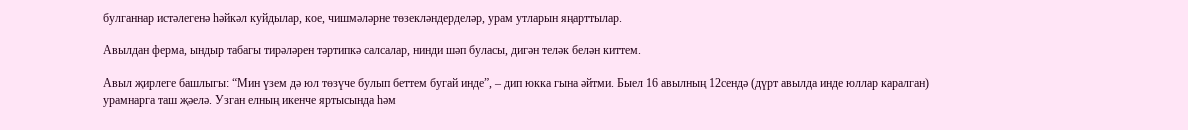булганнар истәлегенә һәйкәл куйдылар, кое, чишмәләрне төзекләндерделәр, урам утларын яңарттылар.

Авылдан ферма, ындыр табагы тирәләрен тәртипкә салсалар, нинди шәп буласы, дигән теләк белән киттем.

Авыл җирлеге башлыгы: “Мин үзем дә юл төзүче булып беттем бугай инде”, – дип юкка гына әйтми. Быел 16 авылның 12сендә (дүрт авылда инде юллар каралган) урамнарга таш җәелә. Узган елның икенче яртысында һәм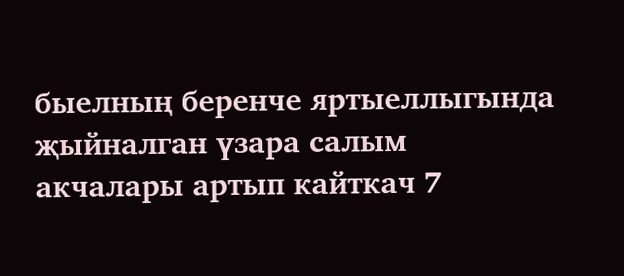быелның беренче яртыеллыгында җыйналган үзара салым акчалары артып кайткач 7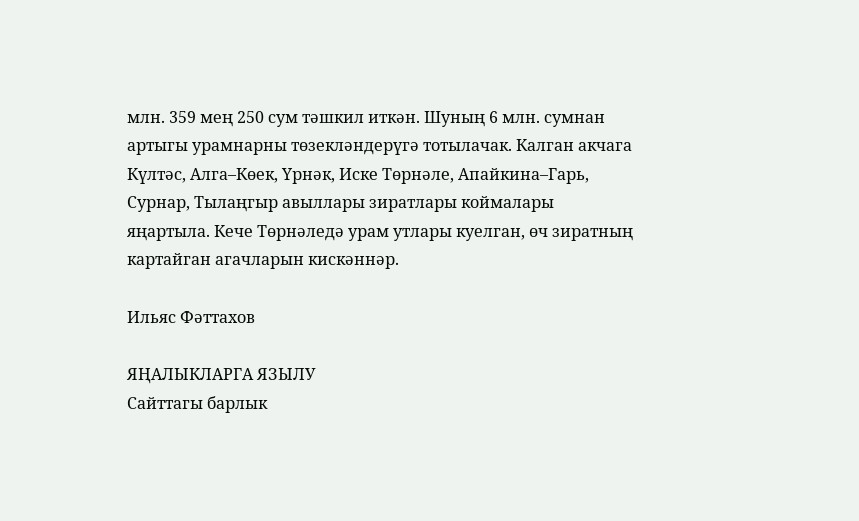млн. 359 мең 250 сум тәшкил иткән. Шуның 6 млн. сумнан артыгы урамнарны төзекләндерүгә тотылачак. Калган акчага Күлтәс, Алга–Көек, Үрнәк, Иске Төрнәле, Апайкина–Гарь, Сурнар, Тылаңгыр авыллары зиратлары коймалары яңартыла. Кече Төрнәледә урам утлары куелган, өч зиратның картайган агачларын кискәннәр.

Ильяс Фәттахов

ЯҢАЛЫКЛАРГА ЯЗЫЛУ
Сайттагы барлык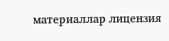материаллар лицензия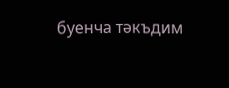буенча тәкъдим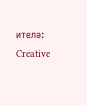ителә:
Creative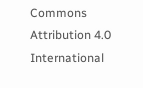Commons Attribution 4.0 International